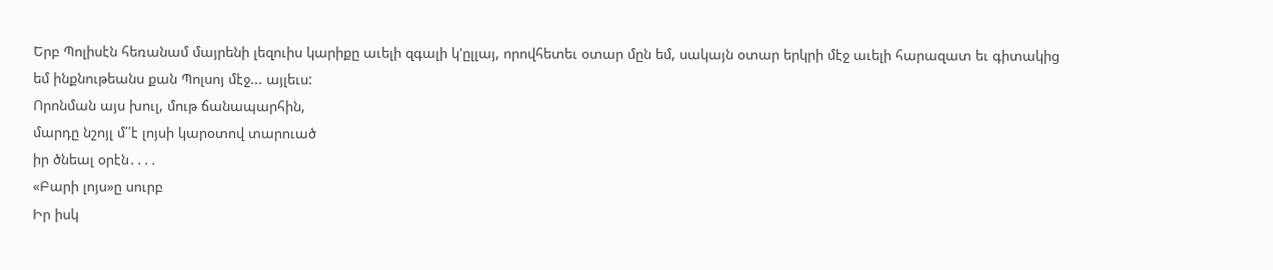Երբ Պոլիսէն հեռանամ մայրենի լեզուիս կարիքը աւելի զգալի կ'ըլլայ, որովհետեւ օտար մըն եմ, սակայն օտար երկրի մէջ աւելի հարազատ եւ գիտակից եմ ինքնութեանս քան Պոլսոյ մէջ... այլեւս:
Որոնման այս խուլ, մութ ճանապարհին,
մարդը նշոյլ մ՛՛է լոյսի կարօտով տարուած
իր ծնեալ օրէն․․․․
«Բարի լոյս»ը սուրբ
Իր իսկ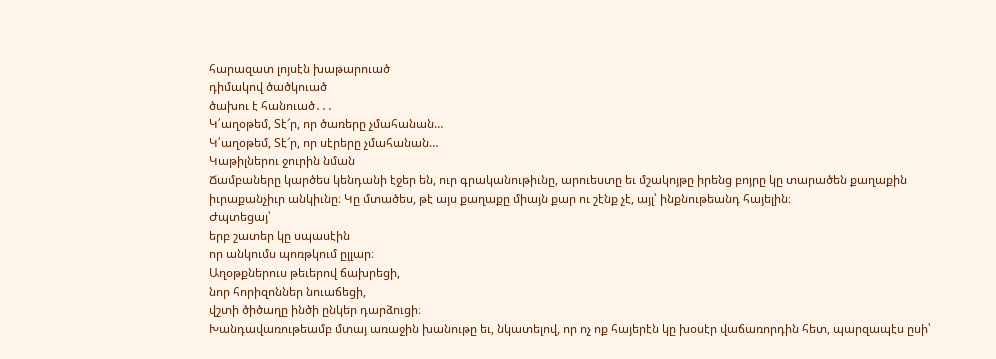հարազատ լոյսէն խաթարուած
դիմակով ծածկուած
ծախու է հանուած․․․
Կ՛աղօթեմ, Տէ՜ր, որ ծառերը չմահանան…
Կ՛աղօթեմ, Տէ՜ր, որ սէրերը չմահանան…
Կաթիլներու ջուրին նման
Ճամբաները կարծես կենդանի էջեր են, ուր գրականութիւնը, արուեստը եւ մշակոյթը իրենց բոյրը կը տարածեն քաղաքին իւրաքանչիւր անկիւնը։ Կը մտածես, թէ այս քաղաքը միայն քար ու շէնք չէ, այլ՝ ինքնութեանդ հայելին։
Ժպտեցայ՝
երբ շատեր կը սպասէին
որ անկումս պոռթկում ըլլար։
Աղօթքներուս թեւերով ճախրեցի,
նոր հորիզոններ նուաճեցի,
վշտի ծիծաղը ինծի ընկեր դարձուցի։
Խանդավառութեամբ մտայ առաջին խանութը եւ, նկատելով, որ ոչ ոք հայերէն կը խօսէր վաճառորդին հետ, պարզապէս ըսի՝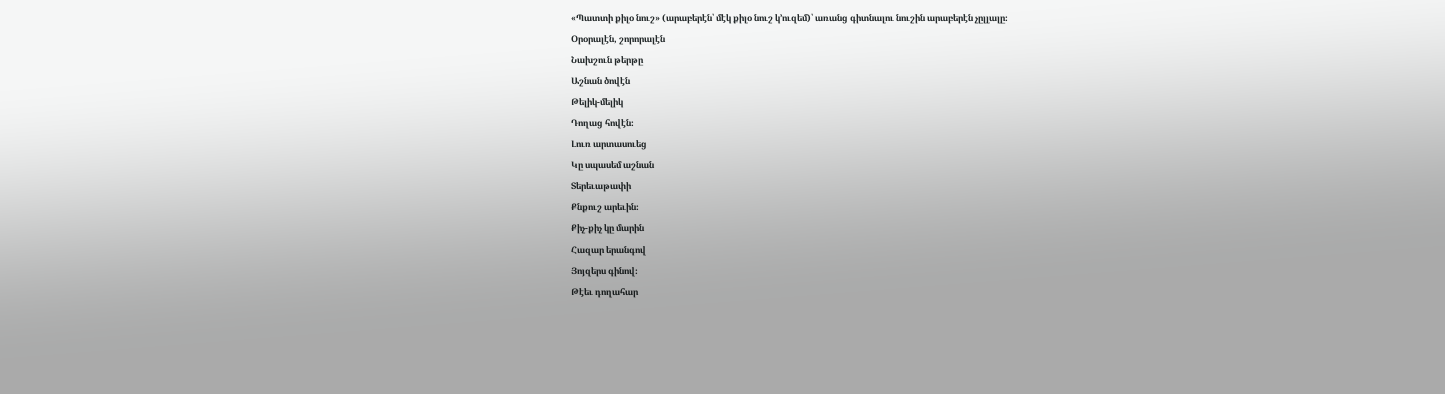«Պատտի քիլօ նուշ» (արաբերէն՝ մէկ քիլօ նուշ կ՚ուզեմ)՝ առանց գիտնալու նուշին արաբերէն չըլլալը։
Օրօրալէն, շորորալէն
Նախշուն թերթը
Աշնան ծովէն
Թելիկ-մելիկ
Դողաց հովէն։
Լուռ արտասուեց
Կը սպասեմ աշնան
Տերեւաթափի
Քնքուշ արեւին։
Քիչ-քիչ կը մարին
Հազար երանգով
Յոյզերս գինով։
Թէեւ դողահար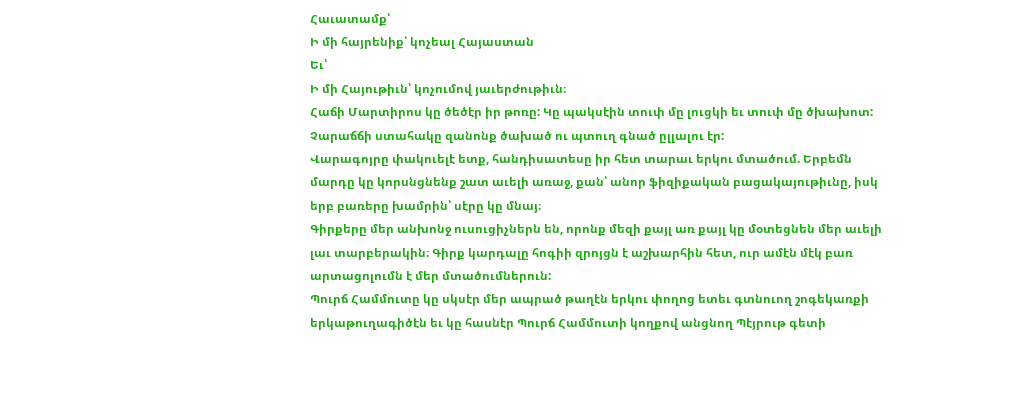Հաւատամք՝
Ի մի հայրենիք՝ կոչեալ Հայաստան
Եւ՝
Ի մի Հայութիւն՝ կոչումով յաւերժութիւն։
Հաճի Մարտիրոս կը ծեծէր իր թոռը: Կը պակսէին տուփ մը լուցկի եւ տուփ մը ծխախոտ: Չարաճճի ստահակը զանոնք ծախած ու պտուղ գնած ըլլալու էր:
Վարագոյրը փակուելէ ետք, հանդիսատեսը իր հետ տարաւ երկու մտածում. Երբեմն մարդը կը կորսնցնենք շատ աւելի առաջ, քան՝ անոր ֆիզիքական բացակայութիւնը, իսկ երբ բառերը խամրին՝ սէրը կը մնայ։
Գիրքերը մեր անխոնջ ուսուցիչներն են, որոնք մեզի քայլ առ քայլ կը մօտեցնեն մեր աւելի լաւ տարբերակին։ Գիրք կարդալը հոգիի զրոյցն է աշխարհին հետ, ուր ամէն մէկ բառ արտացոլումն է մեր մտածումներուն:
Պուրճ Համմուտը կը սկսէր մեր ապրած թաղէն երկու փողոց ետեւ գտնուող շոգեկառքի երկաթուղագիծէն եւ կը հասնէր Պուրճ Համմուտի կողքով անցնող Պէյրութ գետի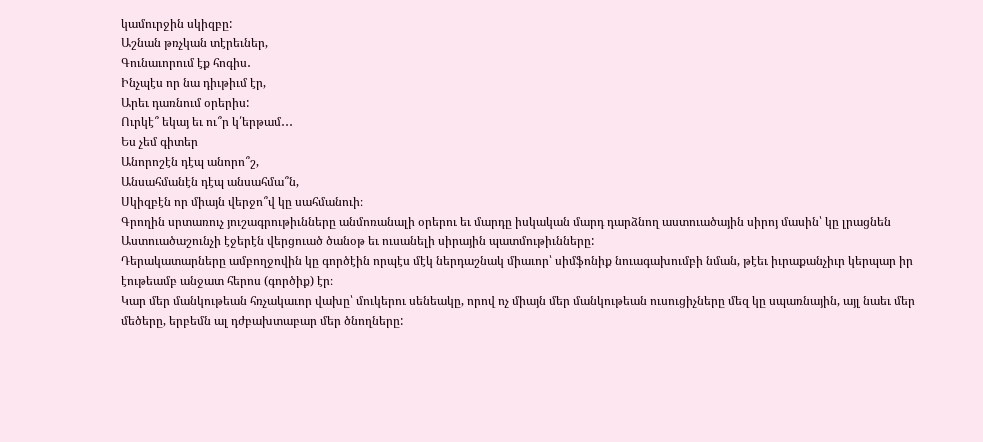կամուրջին սկիզբը:
Աշնան թռչկան տէրեւներ,
Գունաւորում էք հոգիս․
Ինչպէս որ նա դիւթիւմ էր,
Արեւ դառնում օրերիս:
Ուրկէ՞ եկայ եւ ու՞ր կ՛երթամ․․․
Ես չեմ գիտեր
Անորոշէն դէպ անորո՞շ,
Անսահմանէն դէպ անսահմա՞ն,
Սկիզբէն որ միայն վերջո՞վ կը սահմանուի։
Գրողին սրտառուչ յուշագրութիւնները անմոռանալի օրերու եւ մարդը իսկական մարդ դարձնող աստուածային սիրոյ մասին՝ կը լրացնեն Աստուածաշունչի էջերէն վերցուած ծանօթ եւ ուսանելի սիրային պատմութիւնները:
Դերակատարները ամբողջովին կը գործէին որպէս մէկ ներդաշնակ միաւոր՝ սիմֆոնիք նուագախումբի նման, թէեւ իւրաքանչիւր կերպար իր էութեամբ անջատ հերոս (գործիք) էր։
Կար մեր մանկութեան հռչակաւոր վախը՝ մուկերու սենեակը, որով ոչ միայն մեր մանկութեան ուսուցիչները մեզ կը սպառնային, այլ նաեւ մեր մեծերը, երբեմն ալ դժբախտաբար մեր ծնողները: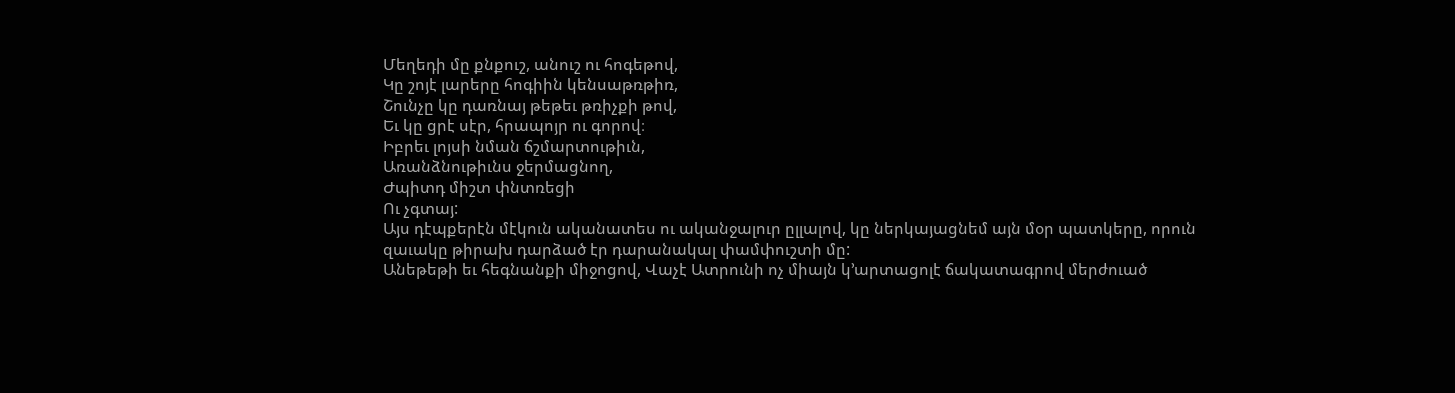Մեղեդի մը քնքուշ, անուշ ու հոգեթով,
Կը շոյէ լարերը հոգիին կենսաթռթիռ,
Շունչը կը դառնայ թեթեւ թռիչքի թով,
Եւ կը ցրէ սէր, հրապոյր ու գորով։
Իբրեւ լոյսի նման ճշմարտութիւն,
Առանձնութիւնս ջերմացնող,
Ժպիտդ միշտ փնտռեցի
Ու չգտայ:
Այս դէպքերէն մէկուն ականատես ու ականջալուր ըլլալով, կը ներկայացնեմ այն մօր պատկերը, որուն զաւակը թիրախ դարձած էր դարանակալ փամփուշտի մը:
Անեթեթի եւ հեգնանքի միջոցով, Վաչէ Ատրունի ոչ միայն կ՚արտացոլէ ճակատագրով մերժուած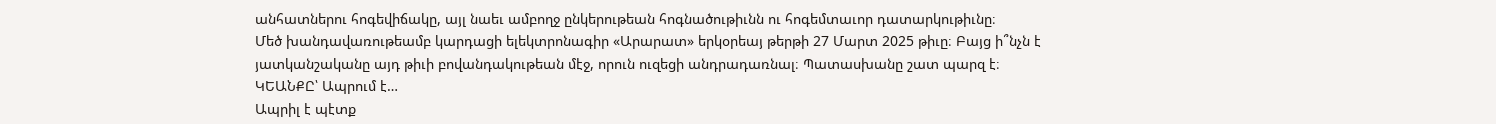անհատներու հոգեվիճակը, այլ նաեւ ամբողջ ընկերութեան հոգնածութիւնն ու հոգեմտաւոր դատարկութիւնը։
Մեծ խանդավառութեամբ կարդացի ելեկտրոնագիր «Արարատ» երկօրեայ թերթի 27 Մարտ 2025 թիւը։ Բայց ի՞նչն է յատկանշականը այդ թիւի բովանդակութեան մէջ, որուն ուզեցի անդրադառնալ։ Պատասխանը շատ պարզ է։
ԿԵԱՆՔԸ՝ Ապրում է…
Ապրիլ է պէտք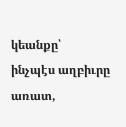կեանքը՝
ինչպէս աղբիւրը առատ,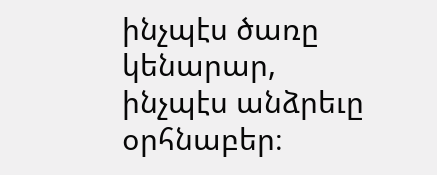ինչպէս ծառը կենարար,
ինչպէս անձրեւը օրհնաբեր։